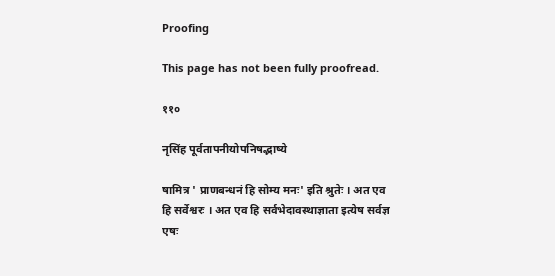Proofing

This page has not been fully proofread.

११०

नृसिंह पूर्वतापनीयोपनिषद्भाष्ये

षामित्र ' प्राणबन्धनं हि सोम्य मनः' इति श्रुतेः । अत एव
हि सर्वेश्वरः । अत एव हि सर्वभेदावस्थाज्ञाता इत्येष सर्वज्ञ
एषः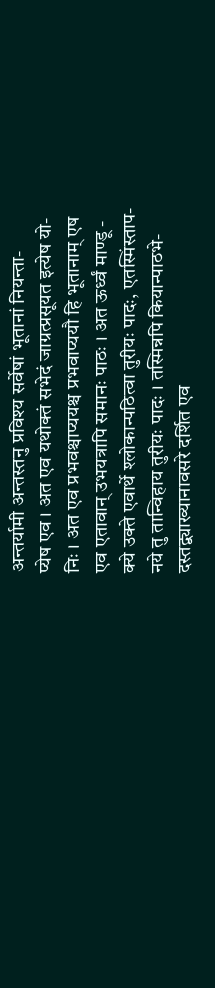अन्तर्यामी अन्तस्तनु प्रविश्य सर्वेषां भूतानां नियन्ता-
प्येष एव । अत एव यथोक्तं सभेदं जाग्रत्प्रसूयत इत्येष यो-
निः । अत एव प्रभवश्चाप्ययश्च प्रभवाप्ययौ हि भूतानाम् एष
एव एतावान् उभयत्रापि समानः पाठः । अत ऊर्ध्वं माण्डू -
क्ये उक्ते एवार्थे श्लोकान्पठित्वा तुरीयः पादः, एतस्मिंस्ताप-
नये तु तान्विहाय तुरीयः पादः । तस्मिन्नपि कियान्पाठभे-
दस्तद्व्याख्यानावसरे दर्शित एव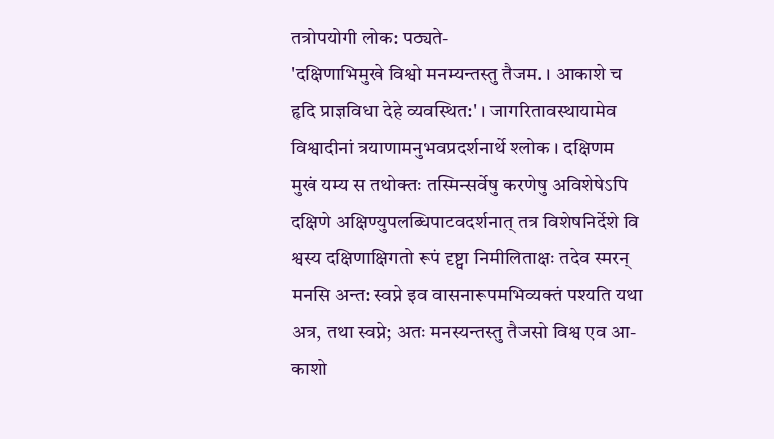तत्रोपयोगी लोक: पठ्यते-
'दक्षिणाभिमुखे विश्वो मनम्यन्तस्तु तैजम. । आकाशे च
हृदि प्राज्ञविधा देहे व्यवस्थित:' । जागरितावस्थायामेव
विश्वादीनां त्रयाणामनुभवप्रदर्शनार्थे श्लोक । दक्षिणम
मुखं यम्य स तथोक्तः तस्मिन्सर्वेषु करणेषु अविशेषेऽपि
दक्षिणे अक्षिण्युपलब्धिपाटवदर्शनात् तत्र विशेषनिर्देशे वि
श्वस्य दक्षिणाक्षिगतो रूपं दृष्ट्वा निमीलिताक्षः तदेव स्मरन्
मनसि अन्त: स्वप्ने इव वासनारूपमभिव्यक्तं पश्यति यथा
अत्र, तथा स्वप्ने; अतः मनस्यन्तस्तु तैजसो विश्व एव आ-
काशो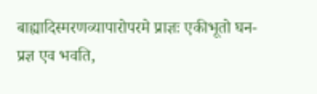बाह्यादिस्मरणव्यापारोपरमे प्राज्ञः एकीभूतो घन-
प्रज्ञ एव भवति,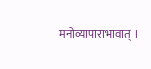मनोव्यापाराभावात् ।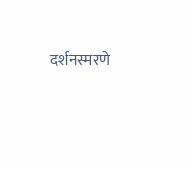दर्शनस्मरणे